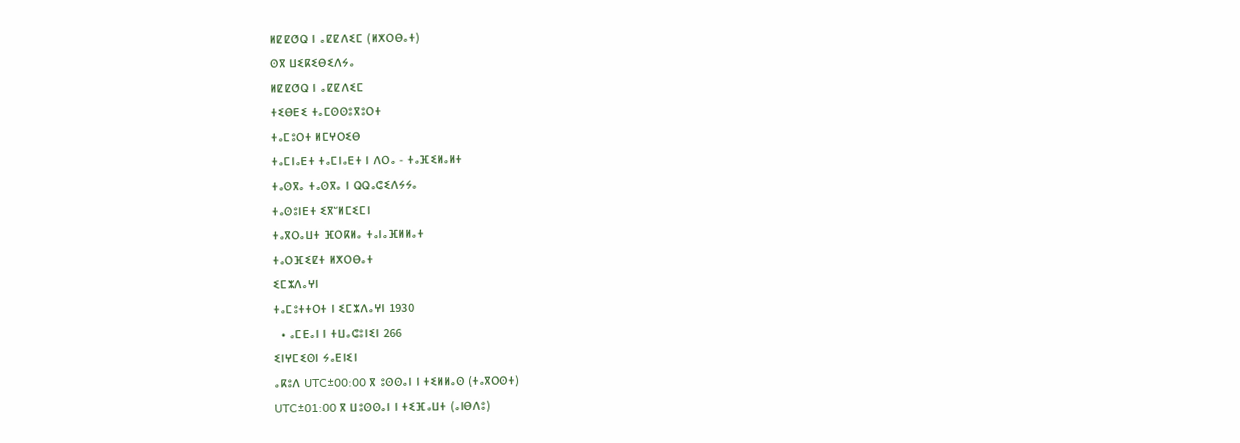ⵍⵇⵇⵚⵕ ⵏ ⴰⵇⵇⴷⵉⵎ (ⵍⵅⵔⴱⴰⵜ)
ⵙⴳ ⵡⵉⴽⵉⴱⵉⴷⵢⴰ
ⵍⵇⵇⵚⵕ ⵏ ⴰⵇⵇⴷⵉⵎ
ⵜⵉⴱⴹⵉ ⵜⴰⵎⵙⵙⵓⴳⵓⵔⵜ
ⵜⴰⵎⵓⵔⵜ ⵍⵎⵖⵔⵉⴱ
ⵜⴰⵎⵏⴰⴹⵜ ⵜⴰⵎⵏⴰⴹⵜ ⵏ ⴷⵔⴰ - ⵜⴰⴼⵉⵍⴰⵍⵜ
ⵜⴰⵙⴳⴰ ⵜⴰⵙⴳⴰ ⵏ ⵕⵕⴰⵛⵉⴷⵢⵢⴰ
ⵜⴰⵙⵓⵏⴹⵜ ⵉⴳⵯⵍⵎⵉⵎⵏ
ⵜⴰⴳⵔⴰⵡⵜ ⴼⵔⴽⵍⴰ ⵜⴰⵏⴰⴼⵍⵍⴰⵜ
ⵜⴰⵔⴼⵉⵇⵜ ⵍⵅⵔⴱⴰⵜ
ⵉⵎⵣⴷⴰⵖⵏ
ⵜⴰⵎⵓⵜⵜⵔⵜ ⵏ ⵉⵎⵣⴷⴰⵖⵏ 1930
  • ⴰⵎⴹⴰⵏ ⵏ ⵜⵡⴰⵛⵓⵏⵉⵏ 266
ⵉⵏⵖⵎⵉⵙⵏ ⵢⴰⴹⵏⵉⵏ
ⴰⴽⵓⴷ UTC±00:00 ⴳ ⵓⵙⵙⴰⵏ ⵏ ⵜⵉⵍⵍⴰⵙ (ⵜⴰⴳⵔⵙⵜ)
UTC±01:00 ⴳ ⵡⵓⵙⵙⴰⵏ ⵏ ⵜⵉⴼⴰⵡⵜ (ⴰⵏⴱⴷⵓ)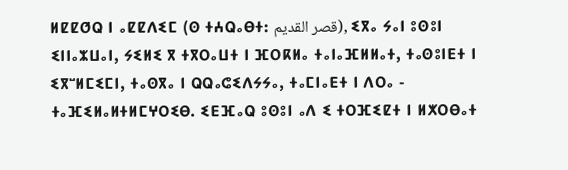ⵍⵇⵇⵚⵕ ⵏ ⴰⵇⵇⴷⵉⵎ (ⵙ ⵜⵄⵕⴰⴱⵜ: قصر القديم), ⵉⴳⴰ ⵢⴰⵏ ⵓⵙⵓⵏ ⵉⵏⵏⴰⵣⵡⴰⵏ, ⵢⵉⵍⵉ ⴳ ⵜⴳⵔⴰⵡⵜ ⵏ ⴼⵔⴽⵍⴰ ⵜⴰⵏⴰⴼⵍⵍⴰⵜ, ⵜⴰⵙⵓⵏⴹⵜ ⵏ ⵉⴳⵯⵍⵎⵉⵎⵏ, ⵜⴰⵙⴳⴰ ⵏ ⵕⵕⴰⵛⵉⴷⵢⵢⴰ, ⵜⴰⵎⵏⴰⴹⵜ ⵏ ⴷⵔⴰ - ⵜⴰⴼⵉⵍⴰⵍⵜⵍⵎⵖⵔⵉⴱ. ⵉⴹⴼⴰⵕ ⵓⵙⵓⵏ ⴰⴷ ⵉ ⵜⵔⴼⵉⵇⵜ ⵏ ⵍⵅⵔⴱⴰⵜ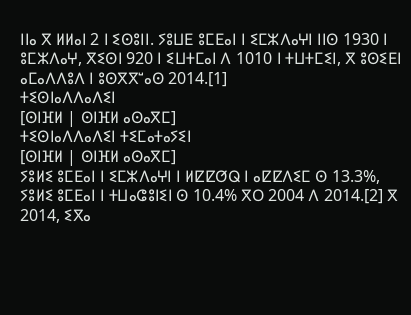ⵏⵏⴰ ⴳ ⵍⵍⴰⵏ 2 ⵏ ⵉⵙⵓⵏⵏ. ⵢⵓⵡⴹ ⵓⵎⴹⴰⵏ ⵏ ⵉⵎⵣⴷⴰⵖⵏ ⵏⵏⵙ 1930 ⵏ ⵓⵎⵣⴷⴰⵖ, ⴳⵉⵙⵏ 920 ⵏ ⵉⵡⵜⵎⴰⵏ ⴷ 1010 ⵏ ⵜⵡⵜⵎⵉⵏ, ⴳ ⵓⵙⵉⴹⵏ ⴰⵎⴰⴷⴷⵓⴷ ⵏ ⵓⵙⴳⴳⵯⴰⵙ 2014.[1]
ⵜⵉⵙⵏⴰⴷⴷⴰⴷⵉⵏ
[ⵙⵏⴼⵍ | ⵙⵏⴼⵍ ⴰⵙⴰⴳⵎ]
ⵜⵉⵙⵏⴰⴷⴷⴰⴷⵉⵏ ⵜⵉⵎⴰⵜⴰⵢⵉⵏ
[ⵙⵏⴼⵍ | ⵙⵏⴼⵍ ⴰⵙⴰⴳⵎ]
ⵢⵓⵍⵉ ⵓⵎⴹⴰⵏ ⵏ ⵉⵎⵣⴷⴰⵖⵏ ⵏ ⵍⵇⵇⵚⵕ ⵏ ⴰⵇⵇⴷⵉⵎ ⵙ 13.3%, ⵢⵓⵍⵉ ⵓⵎⴹⴰⵏ ⵏ ⵜⵡⴰⵛⵓⵏⵉⵏ ⵙ 10.4% ⴳⵔ 2004 ⴷ 2014.[2] ⴳ 2014, ⵉⴳⴰ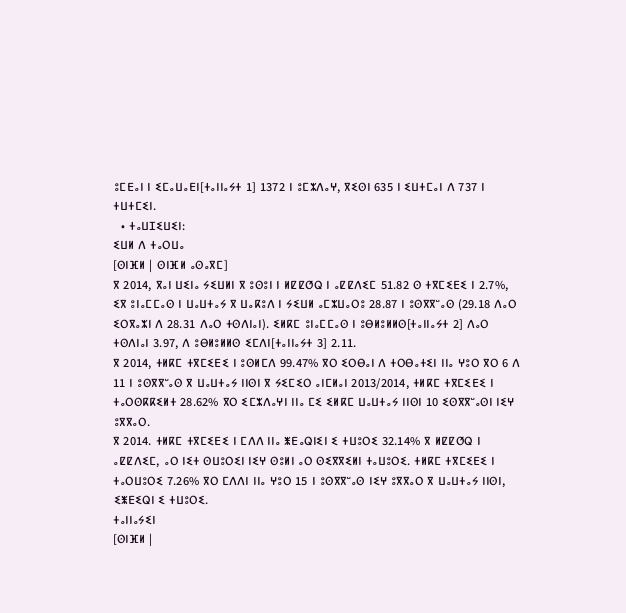ⵓⵎⴹⴰⵏ ⵏ ⵉⵎⴰⵡⴰⴹⵏ[ⵜⴰⵏⵏⴰⵢⵜ 1] 1372 ⵏ ⵓⵎⵣⴷⴰⵖ, ⴳⵉⵙⵏ 635 ⵏ ⵉⵡⵜⵎⴰⵏ ⴷ 737 ⵏ ⵜⵡⵜⵎⵉⵏ.
  • ⵜⴰⵡⵊⵉⵡⵉⵏ:
ⵉⵡⵍ ⴷ ⵜⴰⵔⵡⴰ
[ⵙⵏⴼⵍ | ⵙⵏⴼⵍ ⴰⵙⴰⴳⵎ]
ⴳ 2014, ⴳⴰⵏ ⵡⵉⵏⴰ ⵢⵉⵡⵍⵏ ⴳ ⵓⵙⵓⵏ ⵏ ⵍⵇⵇⵚⵕ ⵏ ⴰⵇⵇⴷⵉⵎ 51.82 ⵙ ⵜⴳⵎⵉⴹⵉ ⵏ 2.7%, ⵉⴳ ⵓⵏⴰⵎⵎⴰⵙ ⵏ ⵡⴰⵡⵜⴰⵢ ⴳ ⵡⴰⴽⵓⴷ ⵏ ⵢⵉⵡⵍ ⴰⵎⵣⵡⴰⵔⵓ 28.87 ⵏ ⵓⵙⴳⴳⵯⴰⵙ (29.18 ⴷⴰⵔ ⵉⵔⴳⴰⵣⵏ ⴷ 28.31 ⴷⴰⵔ ⵜⵙⴷⵏⴰⵏ). ⵉⵍⴽⵎ ⵓⵏⴰⵎⵎⴰⵙ ⵏ ⵓⴱⵍⵓⵍⵍⵙ[ⵜⴰⵏⵏⴰⵢⵜ 2] ⴷⴰⵔ ⵜⵙⴷⵏⴰⵏ 3.97, ⴷ ⵓⴱⵍⵓⵍⵍⵙ ⵉⵎⴷⵏ[ⵜⴰⵏⵏⴰⵢⵜ 3] 2.11.
ⴳ 2014, ⵜⵍⴽⵎ ⵜⴳⵎⵉⴹⵉ ⵏ ⵓⵙⵍⵎⴷ 99.47% ⴳⵔ ⵉⵔⴱⴰⵏ ⴷ ⵜⵔⴱⴰⵜⵉⵏ ⵏⵏⴰ ⵖⵓⵔ ⴳⵔ 6 ⴷ 11 ⵏ ⵓⵙⴳⴳⵯⴰⵙ ⴳ ⵡⴰⵡⵜⴰⵢ ⵏⵏⵙⵏ ⴳ ⵢⵉⵎⵉⵔ ⴰⵏⵎⵍⴰⵏ 2013/2014, ⵜⵍⴽⵎ ⵜⴳⵎⵉⴹⵉ ⵏ ⵜⴰⵔⵙⴽⴽⵉⵍⵜ 28.62% ⴳⵔ ⵉⵎⵣⴷⴰⵖⵏ ⵏⵏⴰ ⵎⵉ ⵉⵍⴽⵎ ⵡⴰⵡⵜⴰⵢ ⵏⵏⵙⵏ 10 ⵉⵙⴳⴳⵯⴰⵙⵏ ⵏⵉⵖ ⵓⴳⴳⴰⵔ.
ⴳ 2014. ⵜⵍⴽⵎ ⵜⴳⵎⵉⴹⵉ ⵏ ⵎⴷⴷ ⵏⵏⴰ ⵥⴹⴰⵕⵏⵉⵏ ⵉ ⵜⵡⵓⵔⵉ 32.14% ⴳ ⵍⵇⵇⵚⵕ ⵏ ⴰⵇⵇⴷⵉⵎ, ⴰⵔ ⵏⵉⵜ ⵙⵡⵓⵔⵉⵏ ⵏⵉⵖ ⵙⵓⵍⵏ ⴰⵔ ⵙⵉⴳⴳⵉⵍⵏ ⵜⴰⵡⵓⵔⵉ. ⵜⵍⴽⵎ ⵜⴳⵎⵉⴹⵉ ⵏ ⵜⴰⵔⵡⵓⵔⵉ 7.26% ⴳⵔ ⵎⴷⴷⵏ ⵏⵏⴰ ⵖⵓⵔ 15 ⵏ ⵓⵙⴳⴳⵯⴰⵙ ⵏⵉⵖ ⵓⴳⴳⴰⵔ ⴳ ⵡⴰⵡⵜⴰⵢ ⵏⵏⵙⵏ, ⵉⵥⴹⵉⵕⵏ ⵉ ⵜⵡⵓⵔⵉ.
ⵜⴰⵏⵏⴰⵢⵉⵏ
[ⵙⵏⴼⵍ |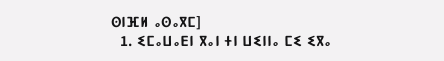ⵙⵏⴼⵍ ⴰⵙⴰⴳⵎ]
  1. ⵉⵎⴰⵡⴰⴹⵏ ⴳⴰⵏ ⵜⵏ ⵡⵉⵏⵏⴰ ⵎⵉ ⵉⴳⴰ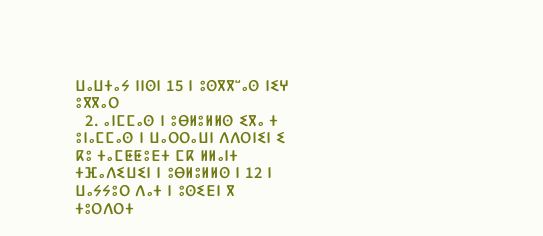ⵡⴰⵡⵜⴰⵢ ⵏⵏⵙⵏ 15 ⵏ ⵓⵙⴳⴳⵯⴰⵙ ⵏⵉⵖ ⵓⴳⴳⴰⵔ
  2. ⴰⵏⵎⵎⴰⵙ ⵏ ⵓⴱⵍⵓⵍⵍⵙ ⵉⴳⴰ ⵜ ⵓⵏⴰⵎⵎⴰⵙ ⵏ ⵡⴰⵔⵔⴰⵡⵏ ⴷⴷⵔⵏⵉⵏ ⵉ ⴽⵓ ⵜⴰⵎⵟⵟⵓⴹⵜ ⵎⴽ ⵍⵍⴰⵏⵜ ⵜⴼⴰⴷⵉⵡⵉⵏ ⵏ ⵓⴱⵍⵓⵍⵍⵙ ⵏ 12 ⵏ ⵡⴰⵢⵢⵓⵔ ⴷⴰⵜ ⵏ ⵓⵙⵉⴹⵏ ⴳ ⵜⵓⵔⴷⵔⵜ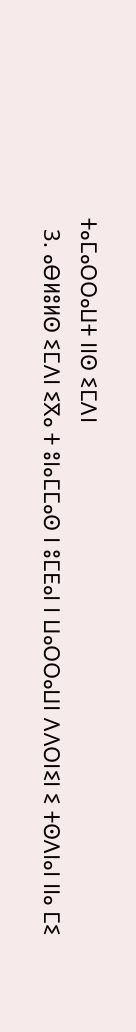ⵜⴰⵎⴰⵔⵔⴰⵡⵜ ⵏⵏⵙ ⵉⵎⴷⵏ
  3. ⴰⴱⵍⵓⵍⵙ ⵉⵎⴷⵏ ⵉⴳⴰ ⵜ ⵓⵏⴰⵎⵎⴰⵙ ⵏ ⵓⵎⴹⴰⵏ ⵏ ⵡⴰⵔⵔⴰⵡⵏ ⴷⴷⵔⵏⵉⵏ ⵉ ⵜⵙⴷⵏⴰⵏ ⵏⵏⴰ ⵎⵉ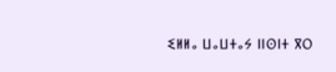ⵉⵍⵍⴰ ⵡⴰⵡⵜⴰⵢ ⵏⵏⵙⵏⵜ ⴳⵔ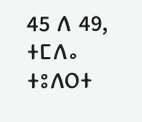45 ⴷ 49, ⵜⵎⴷⴰ ⵜⵓⴷⵔⵜ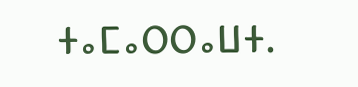ⵜⴰⵎⴰⵔⵔⴰⵡⵜ.